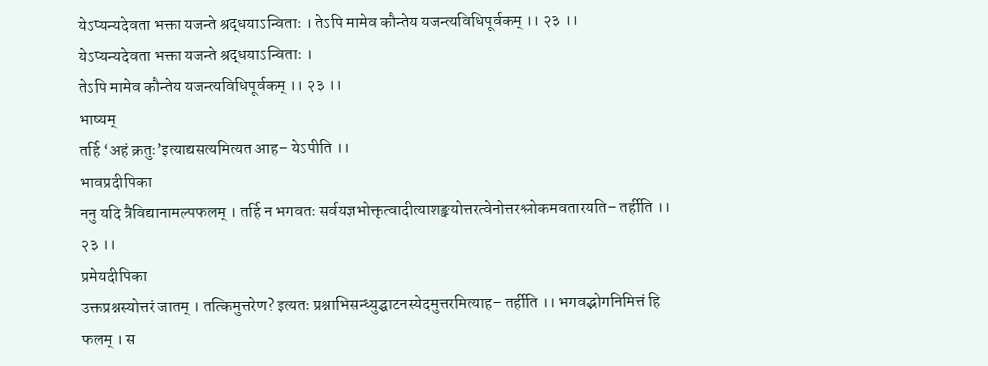येऽप्यन्यदेवता भक्ता यजन्ते श्रद्धयाऽन्विताः । तेऽपि मामेव कौन्तेय यजन्त्यविधिपूर्वकम् ।। २३ ।।
येऽप्यन्यदेवता भक्ता यजन्ते श्रद्धयाऽन्विताः ।
तेऽपि मामेव कौन्तेय यजन्त्यविधिपूर्वकम् ।। २३ ।।
भाष्यम्
तर्हि ‘अहं क्रतुः’इत्याद्यसत्यमित्यत आह– येऽपीति ।।
भावप्रदीपिका
ननु यदि त्रैविद्यानामल्पफलम् । तर्हि न भगवतः सर्वयज्ञभोक्तृत्वादीत्याशङ्क्योत्तरत्वेनोत्तरश्लोकमवतारयति– तर्हीति ।। २३ ।।
प्रमेयदीपिका
उक्तप्रश्नस्योत्तरं जातम् । तत्किमुत्तरेण? इत्यतः प्रश्नाभिसन्ध्युद्घाटनस्येदमुत्तरमित्याह– तर्हीति ।। भगवद्भोगनिमित्तं हि फलम् । स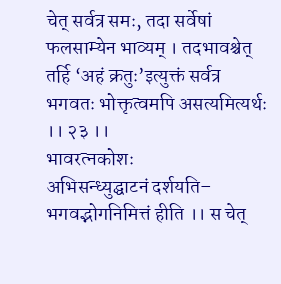चेत् सर्वत्र समः, तदा सर्वेषां फलसाम्येन भाव्यम् । तदभावश्चेत् तर्हि ‘अहं क्रतुः’इत्युक्तं सर्वत्र भगवतः भोक्तृत्वमपि असत्यमित्यर्थः ।। २३ ।।
भावरत्नकोशः
अभिसन्ध्युद्घाटनं दर्शयति– भगवद्भोगनिमित्तं हीति ।। स चेत्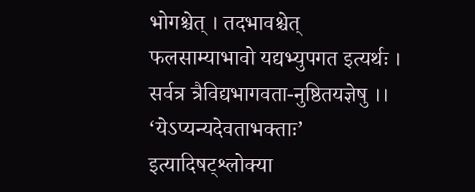भोगश्चेत् । तदभावश्चेत् फलसाम्याभावो यद्यभ्युपगत इत्यर्थः । सर्वत्र त्रैविद्यभागवता-नुष्ठितयज्ञेषु ।।
‘येऽप्यन्यदेवताभक्ताः’ इत्यादिषट्श्लोक्या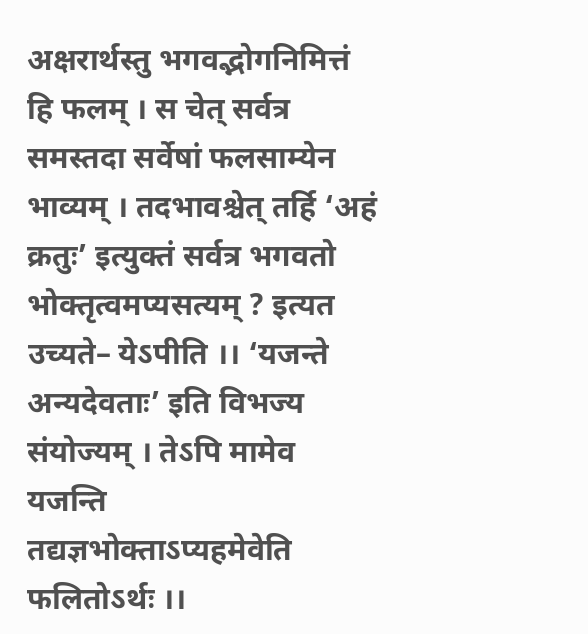अक्षरार्थस्तु भगवद्भोगनिमित्तं हि फलम् । स चेत् सर्वत्र समस्तदा सर्वेषां फलसाम्येन भाव्यम् । तदभावश्चेत् तर्हि ‘अहं क्रतुः’ इत्युक्तं सर्वत्र भगवतो भोक्तृत्वमप्यसत्यम् ? इत्यत उच्यते– येऽपीति ।। ‘यजन्ते अन्यदेवताः’ इति विभज्य संयोज्यम् । तेऽपि मामेव यजन्ति तद्यज्ञभोक्ताऽप्यहमेवेति फलितोऽर्थः ।।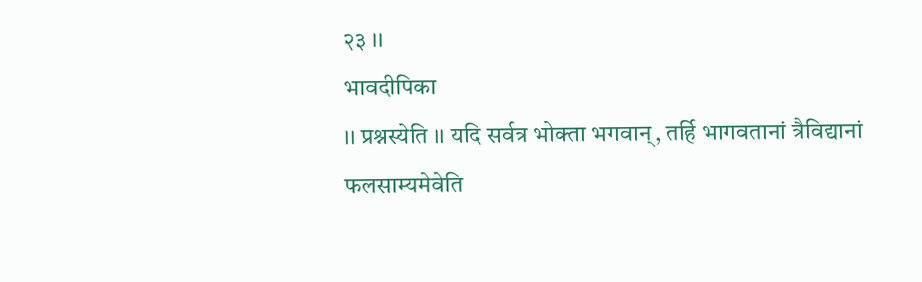२३ ।।
भावदीपिका
।। प्रश्नस्येति ।। यदि सर्वत्र भोक्ता भगवान्, तर्हि भागवतानां त्रैविद्यानां फलसाम्यमेवेति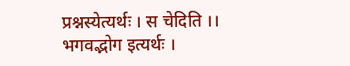प्रश्नस्येत्यर्थः । स चेदिति ।। भगवद्भोग इत्यर्थः ।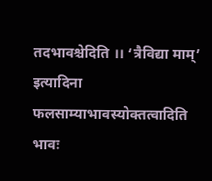तदभावश्चेदिति ।। ‘त्रैविद्या माम्’ इत्यादिना फलसाम्याभावस्योक्तत्वादिति भावः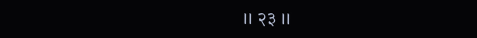।। २३ ।।